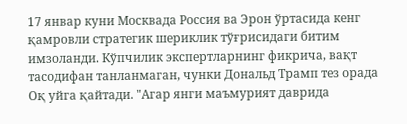17 январ куни Москвада Россия ва Эрон ўртасида кенг қамровли стратегик шериклик тўғрисидаги битим имзоланди. Кўпчилик экспертларнинг фикрича, вақт тасодифан танланмаган, чунки Дональд Трамп тез орада Оқ уйга қайтади. "Агар янги маъмурият даврида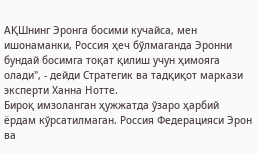АҚШнинг Эронга босими кучайса, мен ишонаманки, Россия ҳеч бўлмаганда Эронни бундай босимга тоқат қилиш учун ҳимояга олади", - дейди Стратегик ва тадқиқот маркази эксперти Ханна Нотте.
Бироқ имзоланган ҳужжатда ўзаро ҳарбий ёрдам кўрсатилмаган. Россия Федерацияси Эрон ва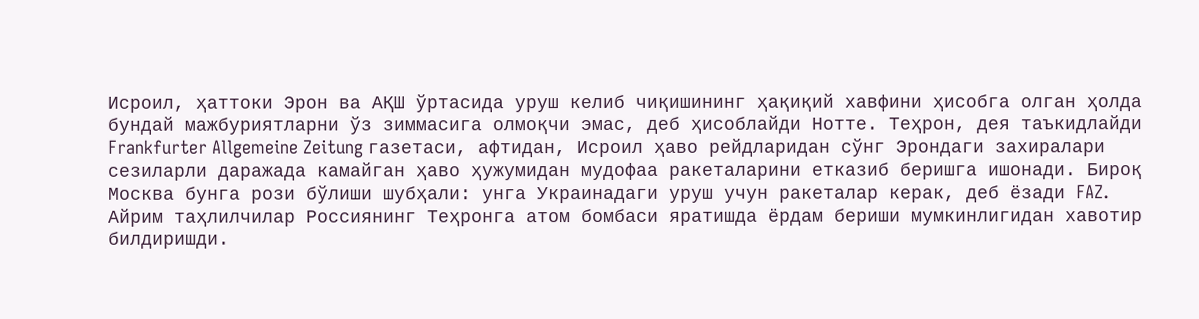Исроил, ҳаттоки Эрон ва АҚШ ўртасида уруш келиб чиқишининг ҳақиқий хавфини ҳисобга олган ҳолда бундай мажбуриятларни ўз зиммасига олмоқчи эмас, деб ҳисоблайди Нотте. Теҳрон, дея таъкидлайди Frankfurter Allgemeine Zeitung газетаси, афтидан, Исроил ҳаво рейдларидан сўнг Эрондаги захиралари сезиларли даражада камайган ҳаво ҳужумидан мудофаа ракеталарини етказиб беришга ишонади. Бироқ Москва бунга рози бўлиши шубҳали: унга Украинадаги уруш учун ракеталар керак, деб ёзади FAZ.
Айрим таҳлилчилар Россиянинг Теҳронга атом бомбаси яратишда ёрдам бериши мумкинлигидан хавотир билдиришди.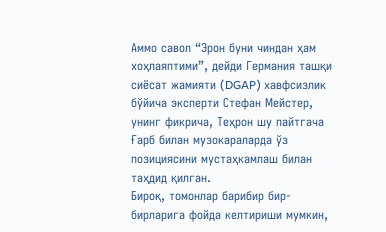Аммо савол “Эрон буни чиндан ҳам хоҳлаяптими”, дейди Германия ташқи сиёсат жамияти (DGAP) хавфсизлик бўйича эксперти Стефан Мейстер, унинг фикрича, Теҳрон шу пайтгача Ғарб билан музокараларда ўз позициясини мустаҳкамлаш билан таҳдид қилган.
Бироқ, томонлар барибир бир-бирларига фойда келтириши мумкин,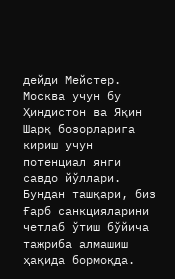дейди Мейстер. Москва учун бу Ҳиндистон ва Яқин Шарқ бозорларига кириш учун потенциал янги савдо йўллари. Бундан ташқари, биз Ғарб санкцияларини четлаб ўтиш бўйича тажриба алмашиш ҳақида бормоқда.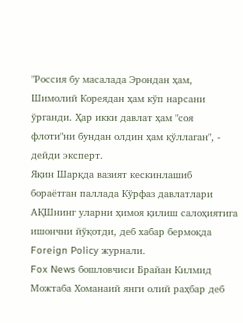"Россия бу масалада Эрондан ҳам, Шимолий Кореядан ҳам кўп нарсани ўрганди. Ҳар икки давлат ҳам "соя флоти"ни бундан олдин ҳам қўллаган", - дейди эксперт.
Яқин Шарқда вазият кескинлашиб бораётган паллада Кўрфаз давлатлари АҚШнинг уларни ҳимоя қилиш салоҳиятига ишончни йўқотди, деб хабар бермоқда Foreign Policy журнали.
Fox News бошловчиси Брайан Килмид Можтаба Хоманаий янги олий раҳбар деб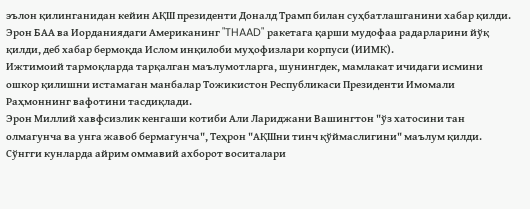эълон қилинганидан кейин АҚШ президенти Доналд Трамп билан суҳбатлашганини хабар қилди.
Эрон БАА ва Иорданиядаги Американинг "THAAD" ракетага қарши мудофаа радарларини йўқ қилди, деб хабар бермоқда Ислом инқилоби муҳофизлари корпуси (ИИМК).
Ижтимоий тармоқларда тарқалган маълумотларга, шунингдек, мамлакат ичидаги исмини ошкор қилишни истамаган манбалар Тожикистон Республикаси Президенти Имомали Раҳмоннинг вафотини тасдиқлади.
Эрон Миллий хавфсизлик кенгаши котиби Али Лариджани Вашингтон "ўз хатосини тан олмагунча ва унга жавоб бермагунча", Теҳрон "АҚШни тинч қўймаслигини" маълум қилди.
Сўнгги кунларда айрим оммавий ахборот воситалари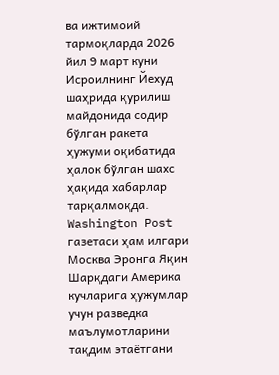ва ижтимоий тармоқларда 2026 йил 9 март куни Исроилнинг Йехуд шаҳрида қурилиш майдонида содир бўлган ракета ҳужуми оқибатида ҳалок бўлган шахс ҳақида хабарлар тарқалмоқда.
Washington Post газетаси ҳам илгари Москва Эронга Яқин Шарқдаги Америка кучларига ҳужумлар учун разведка маълумотларини тақдим этаётгани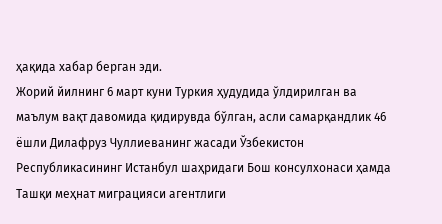ҳақида хабар берган эди.
Жорий йилнинг 6 март куни Туркия ҳудудида ўлдирилган ва маълум вақт давомида қидирувда бўлган, асли самарқандлик 46 ёшли Дилафруз Чуллиеванинг жасади Ўзбекистон Республикасининг Истанбул шаҳридаги Бош консулхонаси ҳамда Ташқи меҳнат миграцияси агентлиги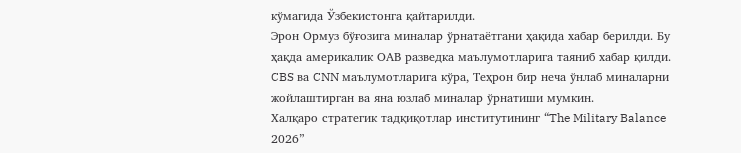кўмагида Ўзбекистонга қайтарилди.
Эрон Ормуз бўғозига миналар ўрнатаётгани ҳақида хабар берилди. Бу ҳақда америкалик ОАВ разведка маълумотларига таяниб хабар қилди. CBS ва CNN маълумотларига кўра, Теҳрон бир неча ўнлаб миналарни жойлаштирган ва яна юзлаб миналар ўрнатиши мумкин.
Халқаро стратегик тадқиқотлар институтининг “The Military Balance 2026”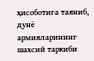ҳисоботига таяниб, дунё армияларининг шахсий таркиби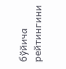бўйича рейтингини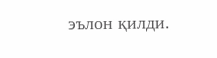эълон қилди.